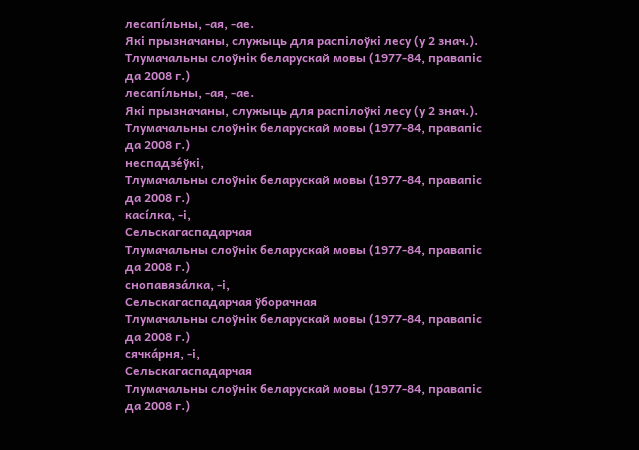лесапі́льны, ‑ая, ‑ае.
Які прызначаны, служыць для распілоўкі лесу (у 2 знач.).
Тлумачальны слоўнік беларускай мовы (1977-84, правапіс да 2008 г.)
лесапі́льны, ‑ая, ‑ае.
Які прызначаны, служыць для распілоўкі лесу (у 2 знач.).
Тлумачальны слоўнік беларускай мовы (1977-84, правапіс да 2008 г.)
неспадзе́ўкі,
Тлумачальны слоўнік беларускай мовы (1977-84, правапіс да 2008 г.)
касі́лка, ‑і,
Сельскагаспадарчая
Тлумачальны слоўнік беларускай мовы (1977-84, правапіс да 2008 г.)
снопавяза́лка, ‑і,
Сельскагаспадарчая ўборачная
Тлумачальны слоўнік беларускай мовы (1977-84, правапіс да 2008 г.)
сячка́рня, ‑і,
Сельскагаспадарчая
Тлумачальны слоўнік беларускай мовы (1977-84, правапіс да 2008 г.)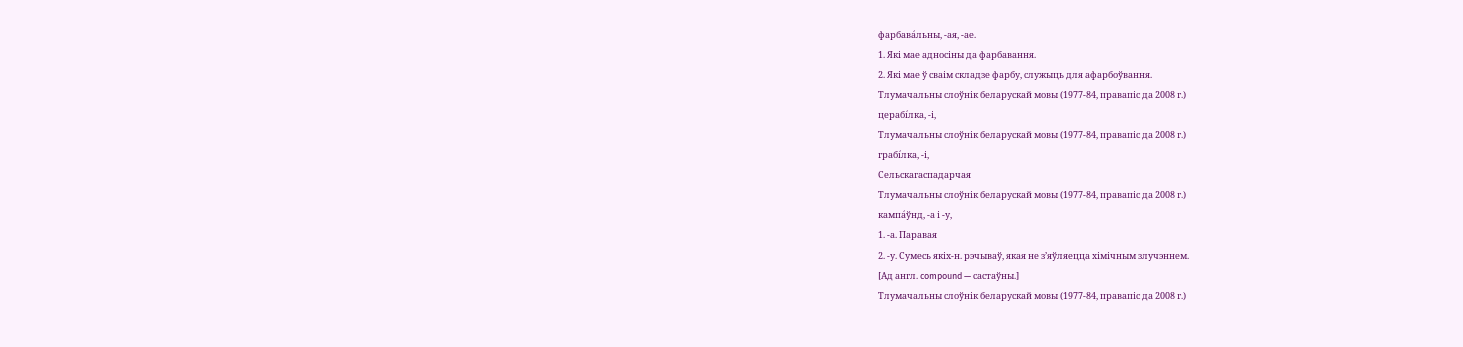фарбава́льны, ‑ая, ‑ае.
1. Які мае адносіны да фарбавання.
2. Які мае ў сваім складзе фарбу, служыць для афарбоўвання.
Тлумачальны слоўнік беларускай мовы (1977-84, правапіс да 2008 г.)
церабі́лка, ‑і,
Тлумачальны слоўнік беларускай мовы (1977-84, правапіс да 2008 г.)
грабі́лка, ‑і,
Сельскагаспадарчая
Тлумачальны слоўнік беларускай мовы (1977-84, правапіс да 2008 г.)
кампа́ўнд, ‑а і ‑у,
1. ‑а. Паравая
2. ‑у. Сумесь якіх‑н. рэчываў, якая не з’яўляецца хімічным злучэннем.
[Ад англ. compound — састаўны.]
Тлумачальны слоўнік беларускай мовы (1977-84, правапіс да 2008 г.)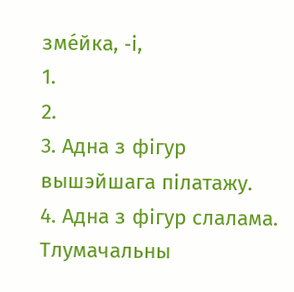зме́йка, ‑і,
1.
2.
3. Адна з фігур вышэйшага пілатажу.
4. Адна з фігур слалама.
Тлумачальны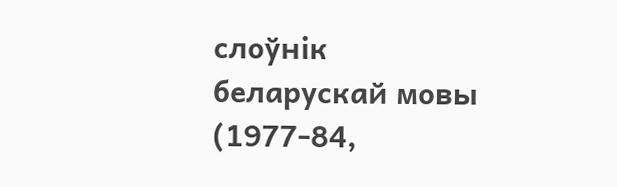слоўнік беларускай мовы (1977-84,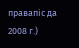правапіс да 2008 г.)